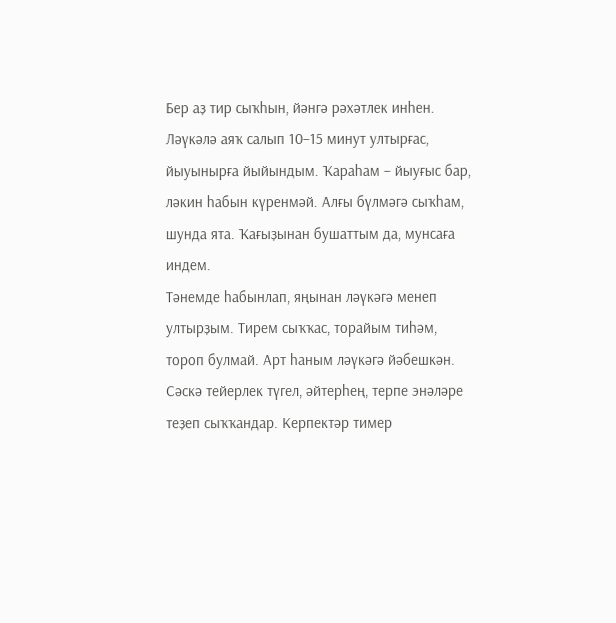Бер аҙ тир сыҡһын, йәнгә рәхәтлек инһен. Ләүкәлә аяҡ салып 10–15 минут ултырғас, йыуынырға йыйындым. Ҡараһам – йыуғыс бар, ләкин һабын күренмәй. Алғы бүлмәгә сыҡһам, шунда ята. Ҡағыҙынан бушаттым да, мунсаға индем.
Тәнемде һабынлап, яңынан ләүкәгә менеп ултырҙым. Тирем сыҡҡас, торайым тиһәм, тороп булмай. Арт һаным ләүкәгә йәбешкән. Сәскә тейерлек түгел, әйтерһең, терпе энәләре теҙеп сыҡҡандар. Керпектәр тимер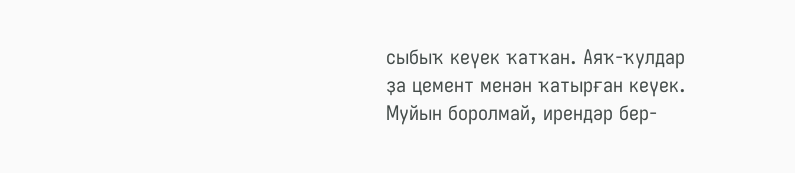сыбыҡ кеүек ҡатҡан. Аяҡ-ҡулдар ҙа цемент менән ҡатырған кеүек. Муйын боролмай, ирендәр бер-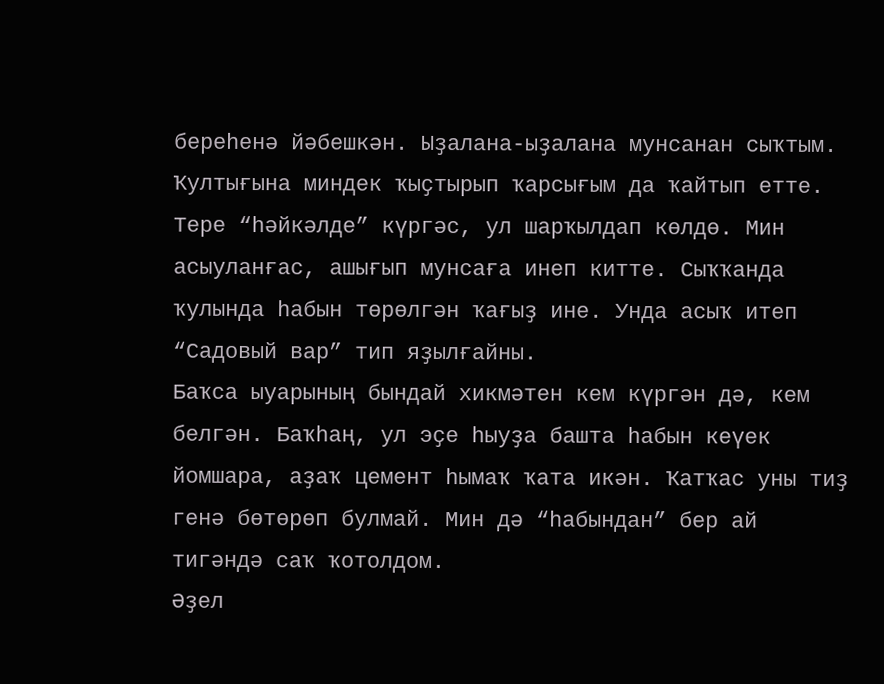береһенә йәбешкән. Ыҙалана-ыҙалана мунсанан сыҡтым. Ҡултығына миндек ҡыҫтырып ҡарсығым да ҡайтып етте. Тере “һәйкәлде” күргәс, ул шарҡылдап көлдө. Мин асыуланғас, ашығып мунсаға инеп китте. Сыҡҡанда ҡулында һабын төрөлгән ҡағыҙ ине. Унда асыҡ итеп “Садовый вар” тип яҙылғайны.
Баҡса ыуарының бындай хикмәтен кем күргән дә, кем белгән. Баҡһаң, ул эҫе һыуҙа башта һабын кеүек йомшара, аҙаҡ цемент һымаҡ ҡата икән. Ҡатҡас уны тиҙ генә бөтөрөп булмай. Мин дә “һабындан” бер ай тигәндә саҡ ҡотолдом.
Әҙел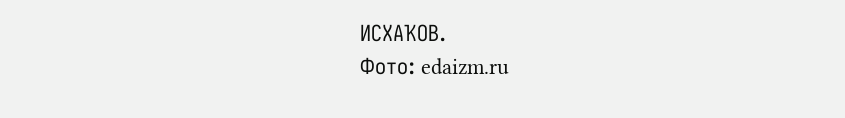ИСХАҠОВ.
Фото: edaizm.ru